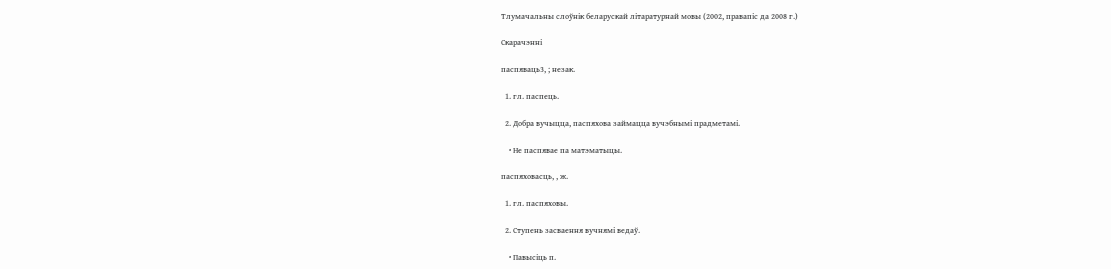Тлумачальны слоўнік беларускай літаратурнай мовы (2002, правапіс да 2008 г.)

Скарачэнні

паспяваць3, ; незак.

  1. гл. паспець.

  2. Добра вучыцца, паспяхова займацца вучэбнымі прадметамі.

    • Не паспявае па матэматыцы.

паспяховасць, , ж.

  1. гл. паспяховы.

  2. Ступень засваення вучнямі ведаў.

    • Павысіць п.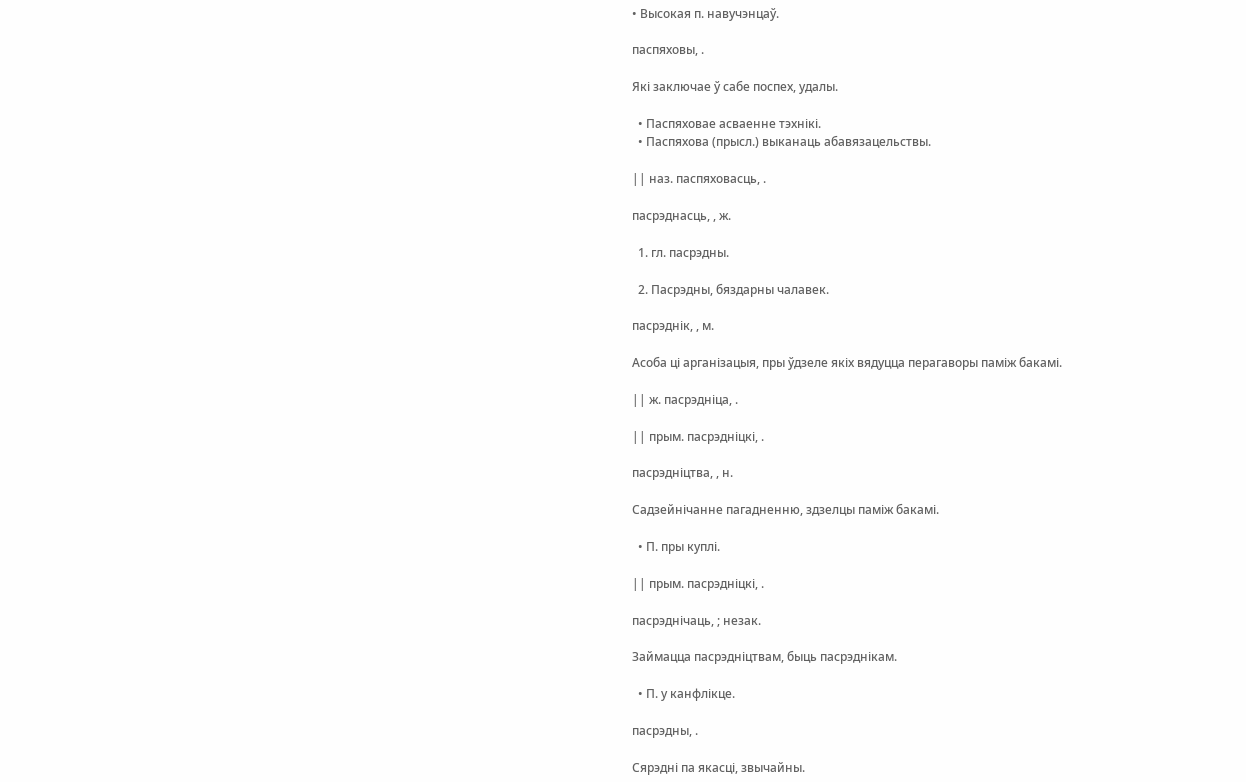• Высокая п. навучэнцаў.

паспяховы, .

Які заключае ў сабе поспех, удалы.

  • Паспяховае асваенне тэхнікі.
  • Паспяхова (прысл.) выканаць абавязацельствы.

|| наз. паспяховасць, .

пасрэднасць, , ж.

  1. гл. пасрэдны.

  2. Пасрэдны, бяздарны чалавек.

пасрэднік, , м.

Асоба ці арганізацыя, пры ўдзеле якіх вядуцца перагаворы паміж бакамі.

|| ж. пасрэдніца, .

|| прым. пасрэдніцкі, .

пасрэдніцтва, , н.

Садзейнічанне пагадненню, здзелцы паміж бакамі.

  • П. пры куплі.

|| прым. пасрэдніцкі, .

пасрэднічаць, ; незак.

Займацца пасрэдніцтвам, быць пасрэднікам.

  • П. у канфлікце.

пасрэдны, .

Сярэдні па якасці, звычайны.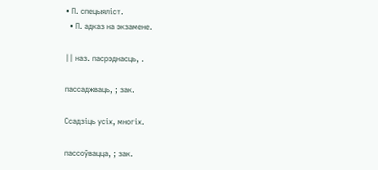• П. спецыяліст.
  • П. адказ на экзамене.

|| наз. пасрэднасць, .

пассаджваць, ; зак.

Ссадзіць усіх, многіх.

пассоўвацца, ; зак.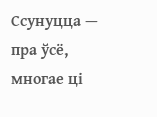Ссунуцца — пра ўсё, многае ці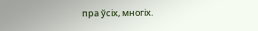пра ўсіх, многіх.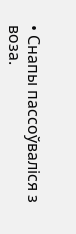• Снапы пассоўваліся з воза.